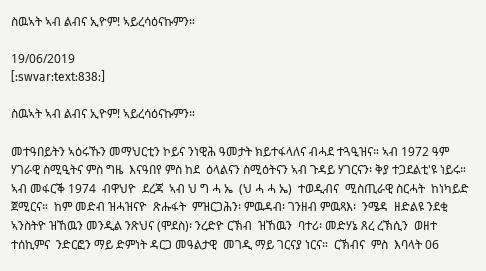ስዉኣት ኣብ ልብና ኢዮም! ኣይረሳዕናኩምን።

19/06/2019
[:swvar:text:838:]

ስዉኣት ኣብ ልብና ኢዮም! ኣይረሳዕናኩምን።

መተዓበይትን ኣዕሩኹን መማህርቲን ኮይና ንነዊሕ ዓመታት ክይተፋላለና ብሓደ ተጓዒዝና። ኣብ 1972 ዓም  ሃገራዊ ስሚዒትና ምስ ግዜ  እናዓበየ ምስ ከደ  ዕላልናን ስሚዕትናን ኣብ ጉዳይ ሃገርናን፡ ቅያ ተጋደልቲ'ዩ ነይሩ። ኣብ መፋርቕ 1974  ብዋህዮ  ደረጃ  ኣብ ህ ግ ሓ ኤ  (ህ ሓ ሓ ኤ)  ተወዲብና  ሚስጢራዊ ስርሓት  ከነካይድ  ጀሚርና።  ከም መድብ ዝሓዝናዮ  ጽሑፋት  ምዝርጋሕን፡ ምዉዳብ፡ ገንዘብ ምዉጻእ፡  ንሜዳ  ዘድልዩ ንደቂ ኣንስትዮ ዝኸዉን መንዲል ንጽህና (ሞደስ)፡ ንረድዮ ርኽብ  ዝኸዉን  ባተሪ፡ መድሃኔ ጸረ ረኽሲን  ወዘተ ተሰኪምና  ንድርፎን ማይ ድምነት ዳርጋ መዓልታዊ  መገዲ ማይ ገርናያ ነርና።  ርኽብና  ምስ  እባላት 06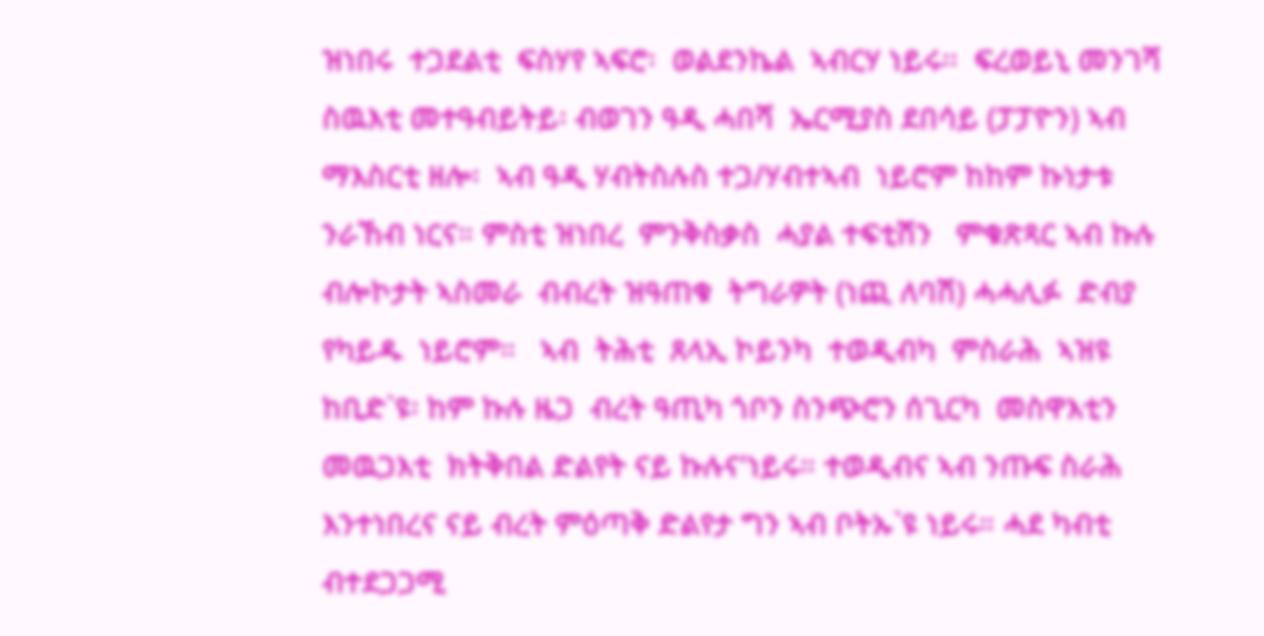ዝነበሩ  ተጋደልቲ  ፍስሃየ ኣፍሮ፡  ወልደንኬል  ኣብርሃ ነይሩ፡፡  ፍረወይኒ መንገሻ  ስዉእቲ መተዓብይትይ፡ ብወገን ዓዲ ሓበሻ  ኤርሚያስ ደበሳይ (ፓፓዮን) ኣብ ማእስርቲ ዘሎ፡  ኣብ ዓዲ ሃብትስሉስ ተጋ/ሃብተኣብ  ነይሮም ከከም ኩነታቱ ንራኸብ ነርና። ምስቲ ዝነበረ  ምንቅስቃስ  ሓያል ተፍቲሽን   ምቁጽጻር ኣብ ኩሉ ብሎኮታት ኣስመራ  ብብረት ዝዓጠቁ  ትግራዎት (ነጪ ለባሽ) ሓሓሊፉ  ድብያ የካይዱ  ነይሮም።   ኣብ  ትሕቲ  ጸላኢ ኮይንካ  ተወዲብካ  ምስራሕ  ኣዝዩ ከቢድ`ዩ፡ ከም ኩሉ ዜጋ  ብረት ዓጢካ ጎቦን ስንጭሮን ሰጊርካ  መስዋእቲን መዉጋእቲ  ክትቅበል ድልየት ናይ ኩሉና'ነይሩ። ተወዲብና ኣብ ንጡፍ ስራሕ እንተነበረና ናይ ብረት ምዕጣቅ ድልየታ ግን ኣብ ቦትኡ`ዩ ነይሩ። ሓደ ካብቲ  ብተደጋጋሚ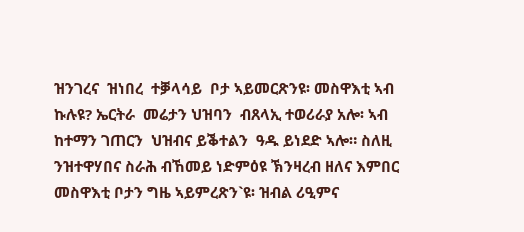ዝንገረና  ዝነበረ  ተቓላሳይ  ቦታ ኣይመርጽንዩ፡ መስዋእቲ ኣብ ኩሉዩ? ኤርትራ  መሬታን ህዝባን  ብጸላኢ ተወሪራያ አሎ፡ ኣብ  ከተማን ገጠርን  ህዝብና ይቕተልን  ዓዱ ይነደድ ኣሎ። ስለዚ ንዝተዋሃበና ስራሕ ብኸመይ ነድምዕዩ ኽንዛረብ ዘለና እምበር  መስዋእቲ ቦታን ግዜ ኣይምረጽን`ዩ፡ ዝብል ሪዒምና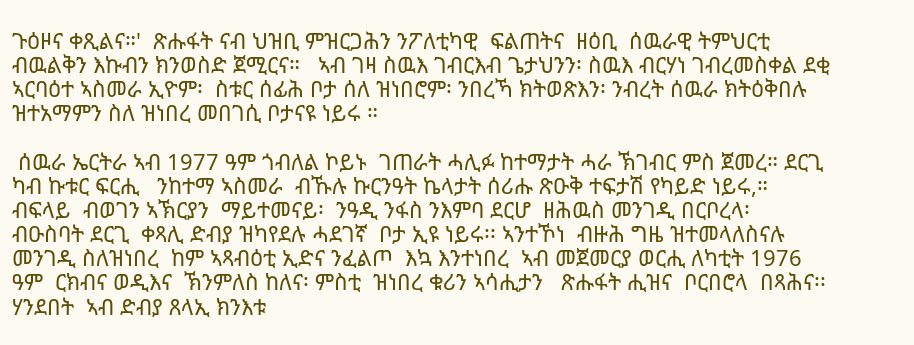ጉዕዞና ቀጺልና።'  ጽሑፋት ናብ ህዝቢ ምዝርጋሕን ንፖለቲካዊ  ፍልጠትና  ዘዕቢ  ሰዉራዊ ትምህርቲ ብዉልቅን እኩብን ክንወስድ ጀሚርና።   ኣብ ገዛ ስዉእ ገብርእብ ጌታህንን፡ ስዉእ ብርሃነ ገብረመስቀል ደቂ ኣርባዕተ ኣስመራ ኢዮም፡  ስቱር ሰፊሕ ቦታ ሰለ ዝነበሮም፡ ንበረኻ ክትወጽእን፡ ንብረት ሰዉራ ክትዕቅበሉ ዝተአማምን ስለ ዝነበረ መበገሲ ቦታናዩ ነይሩ ።

 ሰዉራ ኤርትራ ኣብ 1977 ዓም ጎብለል ኮይኑ  ገጠራት ሓሊፉ ከተማታት ሓራ ኽገብር ምስ ጀመረ። ደርጊ ካብ ኩቱር ፍርሒ   ንከተማ ኣስመራ  ብኹሉ ኩርንዓት ኬላታት ሰሪሑ ጽዑቅ ተፍታሽ የካይድ ነይሩ,። ብፍላይ  ብወገን ኣኽርያን  ማይተመናይ፡  ንዓዲ ንፋስ ንእምባ ደርሆ  ዘሕዉስ መንገዲ በርቦረላ፡  ብዑስባት ደርጊ  ቀጻሊ ድብያ ዝካየደሉ ሓደገኛ  ቦታ ኢዩ ነይሩ፡፡ ኣንተኾነ  ብዙሕ ግዜ ዝተመላለስናሉ መንገዲ ስለዝነበረ  ከም ኣጻብዕቲ ኢድና ንፈልጦ  እኳ እንተነበረ  ኣብ መጀመርያ ወርሒ ለካቲት 1976 ዓም  ርክብና ወዲእና  ኽንምለስ ከለና፡ ምስቲ  ዝነበረ ቁሪን ኣሳሒታን   ጽሑፋት ሒዝና  ቦርበሮላ  በጻሕና፡፡   ሃንደበት  ኣብ ድብያ ጸላኢ ክንእቱ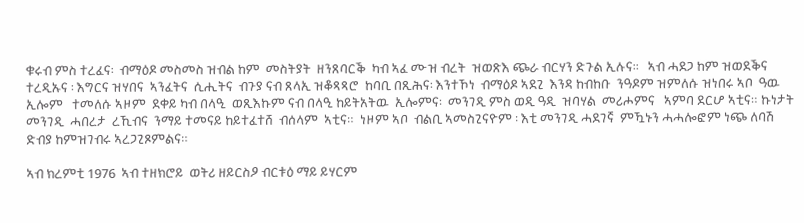ቁሩብ ምስ ተረፈና፡  ብማዕዶ መስመስ ዝብል ከም  መስትያት  ዘንጸባርቕ  ካብ ኣፈ ሙዝ ብረት  ዝወጽእ ጭራ ብርሃን ድጉል ኢሉና፡፡   ኣብ ሓደጋ ከም ዝወደቕና ተረዲኡና ፡ እግርና ዝሃበና  ኣንፈትና  ሲሒትና  ብጉያ ናብ ጸላኢ ዝቆጻጻሮ  ከባቢ በጺሕና፡ እንተኾነ  ብማዕዶ ኣደጊ  እንዳ ከብከቡ  ንዓዶም ዝምለሱ ዝነበሩ ኣቦ  ዓዉ ኢሎም   ተመለሱ ኣዞም  ደቀይ ካብ በላዒ  ወጺእኩም ናብ በላዒ ከይትአትዉ  ኢሎምና፡  መንገዲ ምስ ወዲ ዓዲ  ዝባሃል  መሪሖምና   ኣምባ ደርሆ ኣቲና። ኩነታት  መንገዲ  ሓበረታ  ረኺብና  ንማይ ተመናይ ከይተፈተሸ  ብሰላም  ኣቲና።  ነዞም ኣቦ  ብልቢ ኣመስጊናዮም ፡ እቲ መንገዲ ሓደገኛ  ምዃኑን ሓሓሎፎም ነጭ ለባሽ  ድብያ ከምዝገብሩ ኣረጋጊጾምልና።

ኣብ ክረምቲ 1976  ኣብ ተዘክሮይ  ወትሪ ዘይርስዖ ብርቱዕ ማይ ይሃርም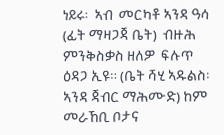ነይሩ፡  ኣብ  መርካቶ ኣንዳ ዓሳ (ፊት ማዛጋጃ ቤት)  ብዙሕ ምንቅስቃስ ዘለዎ  ፍሉጥ ዕዳጋ ኢዩ። (ቤት ሻሂ ኣዱልስ፡ ኣንዳ ጃብር ማሕሙድ) ከም መራኸቢ ቦታና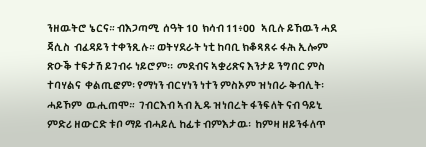ንዘዉትሮ ኔርና። ብእጋጣሚ  ሰዓት 10  ክሳብ 11፥00   ኣቢሉ ይኸዉን ሓደ ጃሲስ  ብፈዳይን ተቀንጺሉ። ወትሃደራት ነቲ ከባቢ ክቆጻጸሩ ፋሕ ኢሎም  ጽዑቕ ተፍታሽ ይገብሩ ነይሮም፡፡  መደብና ኣቋሪጽና እንታይ ንግበር ምስ ተባሃልና  ቀልጢፎም፡ የማነን ብርሃነን ነተን ምስኦም ዝነበራ ቅብሊት፡  ሓይኾም  ዉሒጠሞ።  ገብርእብ ኣብ ኢዱ ዝነበረት ፋንፍለት ናብ ዓይኒ ምድሪ ዘውርድ ቱቦ ማይ ብሓይሊ ከፊቱ ብምእታዉ፡  ከምዛ ዘይንፋለጥ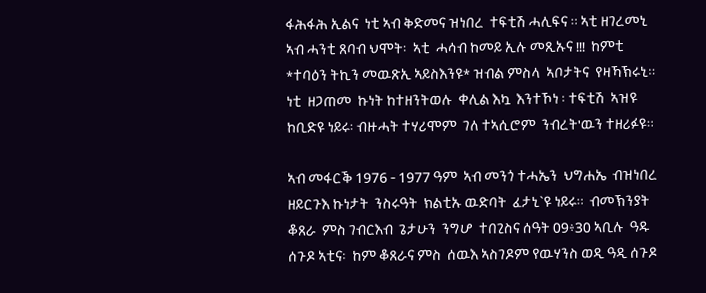ፋሕፋሕ ኢልና  ነቲ ኣብ ቅድመና ዝነበረ  ተፍቲሽ ሓሊፍና ። ኣቲ ዘገረመኒ  ኣብ ሓንቲ ጸባብ ህሞት፡  ኣቲ  ሓሳብ ከመይ ኢሉ መጺኡና !!!  ከምቲ *ተባዕን ትኪን መዉጽኢ ኣይስእንዩ* ዝብል ምስላ  ኣቦታትና  የዛኻኽሩኒ። ነቲ  ዘጋጠመ  ኩነት ከተዘንትወሉ  ቀሊል እኳ  እንተኾነ ፡ ተፍቲሽ  ኣዝዩ ከቢድዩ ነይሩ፡ ብዙሓት ተሃሪሞም  ገለ ተኣሲሮም  ንብረት'ዉን ተዘሪፉዩ።

ኣብ መፋርቕ 1976 - 1977 ዓም  ኣብ መንጎ ተሓኤን  ህግሐኤ  ብዝነበረ  ዘይርጉእ ኩነታት  ንስሩዓት  ክልቲኡ ዉድባት  ፈታኒ`ዩ ነይሩ።  ብመኽንያት ቆጸራ  ምስ ገብርእብ  ጌታሁን  ንግሆ  ተበጊስና ሰዓት 09፥30 ኣቢሉ  ዓዱ ሰጉዶ ኣቲና፡  ከም ቆጸራና ምስ  ሰዉእ ኣስገዶም የዉሃንስ ወዲ ዓዲ ሰጉዶ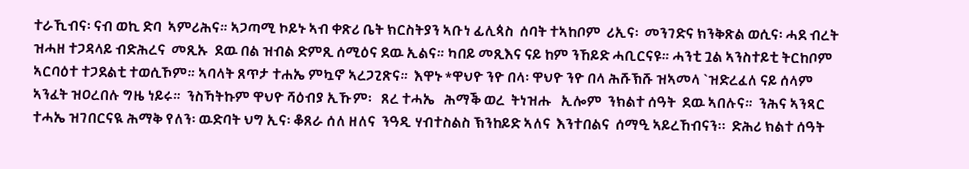ተራኺብና፡ ናብ ወኪ ድባ  ኣምሪሕና። ኣጋጣሚ ኮይኑ ኣብ ቀጽሪ ቤት ክርስትያን ኣቡነ ፊሊጳስ  ሰባት ተኣከቦም  ሪኢና፡  መንገድና ክንቅጽል ወሲና፡ ሓደ ብረት ዝሓዘ ተጋዳላይ ብድሕረና  መጺኡ  ደዉ በል ዝብል ድምጺ ሰሚዕና ደዉ ኢልና። ካበይ መጺእና ናይ ከም ንኸይድ ሓቢርናዩ። ሓንቲ ጓል ኣንስተይቲ ትርከቦም  ኣርባዕተ ተጋደልቲ ተወሲኾም። ኣባላት ጸጥታ ተሐኤ ምኳኖ ኣረጋጊጽና።  እዋኑ *ዋህዮ ንዮ በላ፡ ዋህዮ ንዮ በላ ሕሹኽሹ ዝኣመላ `ዝድረፈለ ናይ ሰላም ኣንፈት ዝዐረበሉ ግዜ ነይሩ።  ንስኻትኩም ዋህዮ ሻዕብያ ኢኹም፡   ጸረ ተሓኤ   ሕማቕ ወረ  ትነዝሑ   ኢሎም  ንክልተ ሰዓት  ደዉ ኣበሉና።  ንሕና ኣንጻር ተሓኤ ዝገበርናዪ ሕማቅ የለን፡ ዉድባት ህግ ኢና፡ ቆጸራ ሰለ ዘለና  ንዓዲ ሃብተስልስ ኽንከይድ ኣለና  እንተበልና  ሰማዒ ኣይረኸብናን፡፡  ድሕሪ ክልተ ሰዓት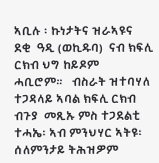ኣቢሉ ፡ ኩነታትና ዝራኣዩና  ደቂ  ዓዲ (ወኪዱባ)  ናብ ክፍሊ ርክብ ህግ ከይዶም  ሓቢሮም።   ብስራት ዝተባሃለ  ተጋዳላይ ኣባል ክፍሊ ርክብ  ብጉያ  መጺኡ ምስ ተጋደልቲ  ተሓኤ፡ ኣብ ምንህሃር ኣትዩ፡   ሰለምንታይ ትሕዝዎም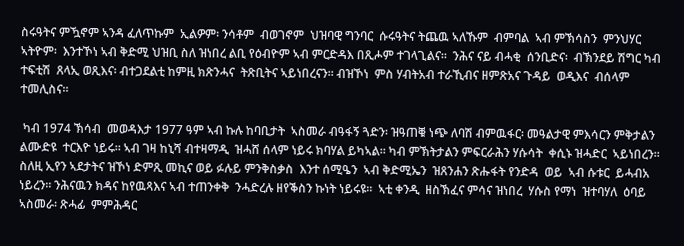ስሩዓትና ምዃኖም ኣንዳ ፈለጥኩም  ኢልዎም፡ ንሳቶም  ብወገኖም  ህዝባዊ ግንባር  ሱሩዓትና ትጨዉ ኣለኹም  ብምባል  ኣብ ምኽሳስን  ምንህሃር  ኣትዮም፡  እንተኾነ ኣብ ቅድሚ ህዝቢ ስለ ዝነበረ ልቢ የዕብዮም ኣብ ምርድዳእ በጺሖም ተገላጊልና።  ንሕና ናይ ብሓቂ  ሰንቢድና፡  ብኽንደይ ሽግር ካብ ተፍቲሽ  ጸላኢ ወጺእና፡ ብተጋደልቲ ከምዚ ክጽንሓና  ትጽቢትና ኣይነበረናን። ብዝኾነ  ምስ ሃብትአብ ተራኺብና ዘምጽአና ጉዳይ  ወዲእና  ብሰላም ተመሊስና።

 ካብ 1974 ኽሳብ  መወዳእታ 1977 ዓም ኣብ ኩሉ ከባቢታት  ኣስመራ ብዓፋኝ ጓድን፡ ዝዓጠቑ ነጭ ለባሽ ብምዉፋር፡ መዓልታዊ ምእሳርን ምቅታልን ልሙድዩ  ተርእዮ ነይሩ። ኣብ ገዛ ከኒሻ ብተዛማዲ  ዝሓሸ ሰላም ነይሩ ክባሃል ይካኣል። ካብ ምኽትታልን ምፍርራሕን ሃሱሳት  ቀሲኑ ዝሓድር  ኣይነበረን፡፡  ስለዚ ኢየን ኣደታትና ዝኾነ ድምጺ መኪና ወይ ፉሉይ ምንቅስቃስ  እንተ ሰሚዔን  ኣብ ቅድሚኤን  ዝጸንሐን ጽሑፋት የንድዳ  ወይ  ኣብ ሱቱር  ይሓብአ ነይረን። ንሕናዉን ክዳና ከየዉጻእና ኣብ ተጠንቀቅ  ንሓድረሉ ዘየቕስን ኩነት ነይሩዩ።  ኣቲ ቀንዲ  ዘስኽፈና ምሳና ዝነበረ  ሃሱስ የማነ  ዝተባሃለ  ዕባይ ኣስመራ፡ ጽሓፊ  ምምሕዳር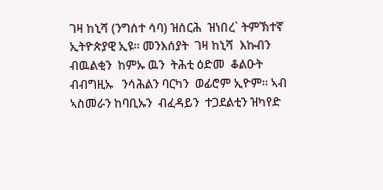ገዛ ከኒሻ (ንግሰተ ሳባ) ዝሰርሕ  ዝነበረ` ትምኽተኛ ኢትዮጵያዊ ኢዩ፡፡ መንእሰያት  ገዛ ከኒሻ  እኩብን ብዉልቂን  ከምኡ ዉን  ትሕቲ ዕድመ  ቆልዑት  ብብግዚኡ   ንሳሕልን ባርካን  ወፊሮም ኢዮም። ኣብ ኣስመራን ከባቢኡን  ብፈዳይን  ተጋደልቲን ዝካየድ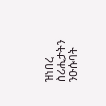ዝነበረ  ስሪሒታትን  ንዑሱባት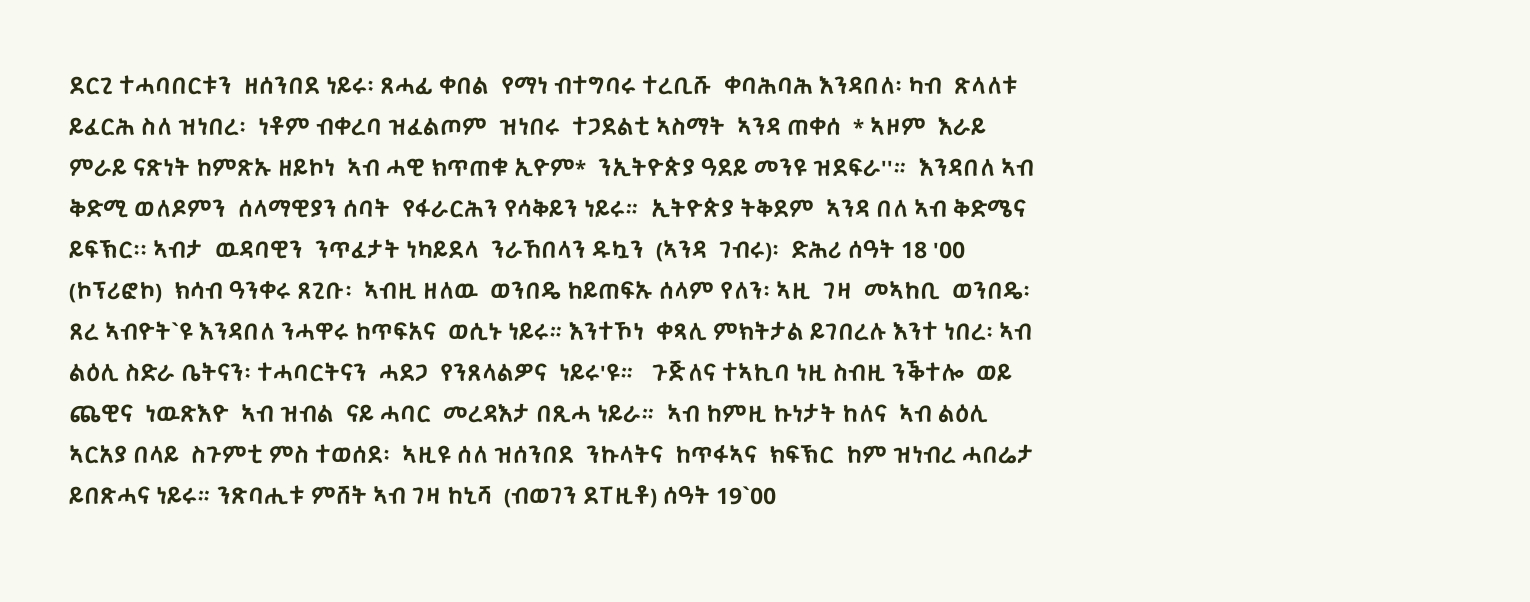ደርጊ ተሓባበርቱን  ዘሰንበደ ነይሩ፡ ጸሓፊ ቀበል  የማነ ብተግባሩ ተረቢሹ  ቀባሕባሕ እንዳበለ፡ ካብ  ጽላለቱ ይፈርሕ ስለ ዝነበረ፡  ነቶም ብቀረባ ዝፈልጦም  ዝነበሩ  ተጋደልቲ ኣስማት  ኣንዳ ጠቀሰ  * ኣዞም  እራይ ምራይ ናጽነት ከምጽኡ ዘይኮነ  ኣብ ሓዊ ክጥጠቁ ኢዮም*  ንኢትዮጵያ ዓደይ መንዩ ዝደፍራ''።  እንዳበለ ኣብ ቅድሚ ወለዶምን  ሰላማዊያን ሰባት  የፋራርሕን የሳቅይን ነይሩ።  ኢትዮጵያ ትቅደም  ኣንዳ በለ ኣብ ቅድሜና ይፍኽር፡፡ ኣብታ  ዉዳባዊን  ንጥፈታት ነካይደላ  ንራኸበላን ዱኳን  (ኣንዳ  ገብሩ)፡  ድሕሪ ሰዓት 18 '00  (ኮፕሪፎኮ)  ክሳብ ዓንቀሩ ጸጊቡ፡  ኣብዚ ዘለዉ  ወንበዴ ከይጠፍኡ ሰላም የለን፡ ኣዚ  ገዛ  መኣከቢ  ወንበዴ፡  ጸረ ኣብዮት`ዩ እንዳበለ ንሓዋሩ ከጥፍአና  ወሲኑ ነይሩ። እንተኾነ  ቀጻሊ ምክትታል ይገበረሉ እንተ ነበረ፡ ኣብ ልዕሊ ስድራ ቤትናን፡ ተሓባርትናን  ሓደጋ  የንጸላልዎና  ነይሩ'ዩ።   ጉጅለና ተኣኪባ ነዚ ስብዚ ንቕተሎ  ወይ ጨዊና  ነዉጽእዮ  ኣብ ዝብል  ናይ ሓባር  መረዳእታ በጺሓ ነይራ።  ኣብ ከምዚ ኩነታት ከለና  ኣብ ልዕሊ  ኣርአያ በላይ  ስጉምቲ ምስ ተወሰደ፡  ኣዚዩ ሰለ ዝሰንበደ  ንኩላትና  ከጥፋኣና  ክፍኽር  ከም ዝነብረ ሓበሬታ ይበጽሓና ነይሩ። ንጽባሒቱ ምሸት ኣብ ገዛ ከኒሻ  (ብወገን ደፐዚቶ) ሰዓት 19`00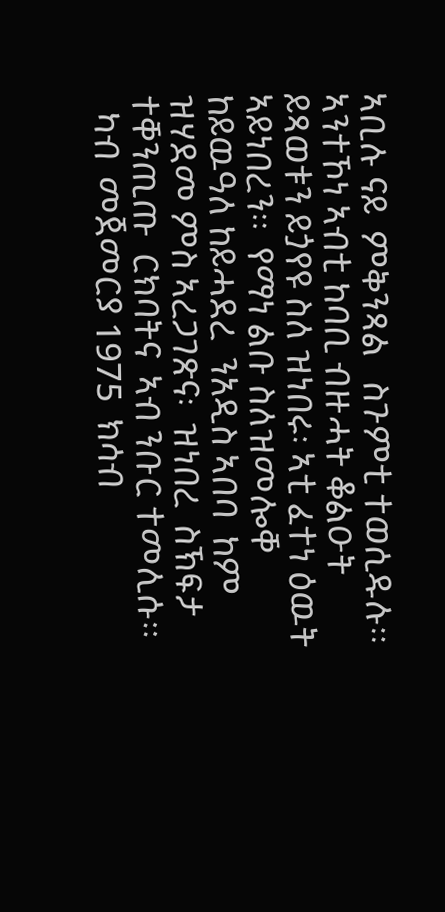ኣቢሉ ናይ  ምቅንጻል   ስጉምቲ ተወሲዱሉ።  ኣንተኾነ ኣብቲ ከባቢ ብዙሓት ቆልዑት ይጻወቱን ይጏየዩ ስለ ዝነበሩ፡ ኣቲ ፈተነ ዕዉት  ኣይነበረን።  የማነ ልቡ ስለዝመሎቐ  ከይዉዓለ ከይሓደረ  ንአዲስ ኣበባ  ከም ዝሃደመ ምስ ኣረጋገጽና፡  ዝነበረ  ስኽፍታ  ተቐንጢጡ  ርክባትና  ኣብ ንቡር ተመሊሱ።
  ካብ  መጀመርያ 1975  ክሳብ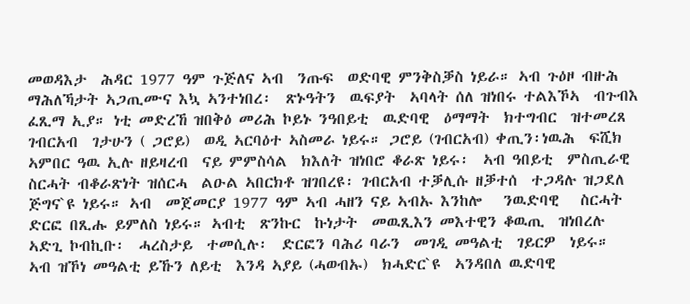መወዳእታ  ሕዳር 1977 ዓም ጉጅለና ኣብ  ንጡፍ  ወድባዊ ምንቅስቓስ ነይራ። ኣብ ጉዕዞ ብዙሕ  ማሕለኻታት ኣጋጢሙና እኳ ኣንተነበረ፡  ጽኑዓትን  ዉፍያት  ኣባላት ሰለ ዝነበሩ ተልእኾኣ  ብጉብእ ፈጺማ ኢያ። ነቲ መድረኸ ዝበቅዕ መሪሕ ኮይኑ ንዓበይቲ  ዉድባዊ  ዕማማት  ክተግብር  ዝተመረጸ  ገብርአብ  ገታሁን ( ጋሮይ)  ወዲ ኣርባዕተ ኣስመራ ነይሩ። ጋሮይ (ገብርአብ) ቀጢን፡ነዉሕ  ፍሺክ ኣምበር ዓዉ ኢሉ ዘይዛረብ  ናይ ምምስሳል  ክእለት ዝነበሮ ቆራጽ ነይሩ፡  ኣብ ዓበይቲ  ምስጢራዊ ስርሓት ብቆራጽነት ዝሰርሓ  ልዑል ኣበርክቶ ዝገበረዩ፡ ገብርአብ ተቓሊሱ ዘቓተሰ  ተጋዳሉ ዝጋደለ  ጅግና`ዩ ነይሩ። ኣብ  መጀመርያ 1977 ዓም ኣብ ሓዘን ናይ ኣብኡ እንከሎ   ንዉድባዊ   ስርሓት  ድርፎ በጺሑ ይምለስ ነይሩ። ኣብቲ  ጽንኩር  ኩነታት  መዉጺእን መእተዊን ቆዉጢ  ዝነበረሉ  ኣድጊ ኮብኪቡ፡  ሓረስታይ  ተመሲሉ፡  ድርፎን ባሕሪ ባራን  መገዲ መዓልቲ  ገይርዎ  ነይሩ።  ኣብ ዝኾነ መዓልቲ ይኹን ለይቲ  እንዳ ኣያይ (ሓወብኡ)  ክሓድር`ዩ  ኣንዳበለ ዉድባዊ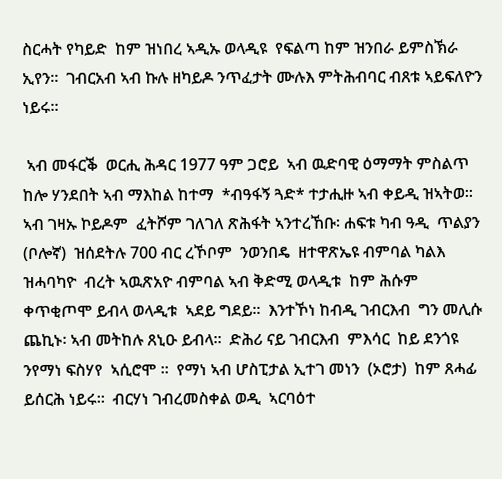ስርሓት የካይድ  ከም ዝነበረ ኣዲኡ ወላዲዩ  የፍልጣ ከም ዝንበራ ይምስኽራ ኢየን።  ገብርአብ ኣብ ኩሉ ዘካይዶ ንጥፈታት ሙሉእ ምትሕብባር ብጸቱ ኣይፍለዮን ነይሩ።

 ኣብ መፋርቕ  ወርሒ ሕዳር 1977 ዓም ጋሮይ  ኣብ ዉድባዊ ዕማማት ምስልጥ ከሎ ሃንደበት ኣብ ማእከል ከተማ  *ብዓፋኝ ጓድ* ተታሒዙ ኣብ ቀይዲ ዝኣትወ።  ኣብ ገዛኡ ኮይዶም  ፈትሾም ገለገለ ጽሕፋት ኣንተረኸቡ፡ ሐፍቱ ካብ ዓዲ  ጥልያን (ቦሎኛ)  ዝሰደትሉ 700 ብር ረኾቦም  ንወንበዴ  ዘተዋጽኤዩ ብምባል ካልእ  ዝሓባካዮ  ብረት ኣዉጽአዮ ብምባል ኣብ ቅድሚ ወላዲቱ  ከም ሕሱም  ቀጥቂጦሞ ይብላ ወላዲቱ  ኣደይ ግደይ።  እንተኾነ ከብዲ ገብርእብ  ግን መሊሱ ጨኪኑ፡ ኣብ መትከሉ ጸኒዑ ይብላ።  ድሕሪ ናይ ገብርእብ  ምእሳር  ከይ ደንጎዩ  ንየማነ ፍስሃየ  ኣሲሮሞ ።  የማነ ኣብ ሆስፒታል ኢተገ መነን  (ኦሮታ)  ከም ጸሓፊ  ይሰርሕ ነይሩ።  ብርሃነ ገብረመስቀል ወዲ  ኣርባዕተ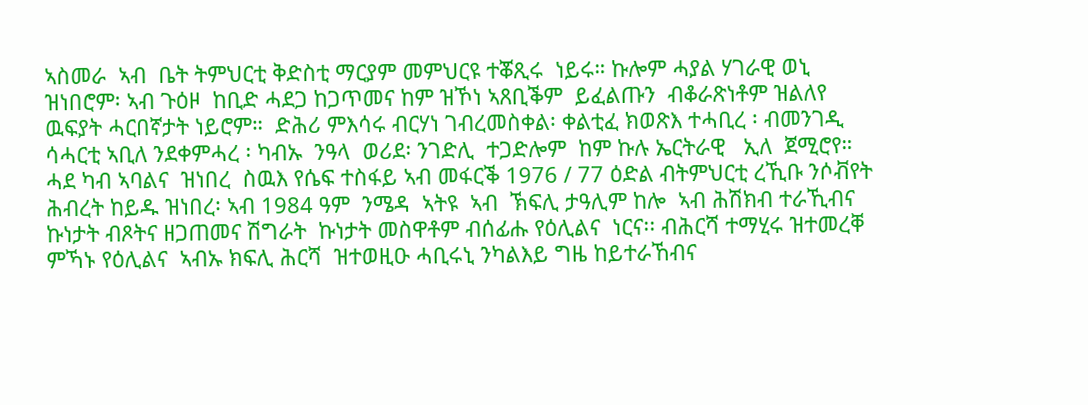ኣስመራ  ኣብ  ቤት ትምህርቲ ቅድስቲ ማርያም መምህርዩ ተቖጺሩ  ነይሩ። ኩሎም ሓያል ሃገራዊ ወኒ ዝነበሮም፡ ኣብ ጉዕዞ  ከቢድ ሓደጋ ከጋጥመና ከም ዝኾነ ኣጸቢቕም  ይፈልጡን  ብቆራጽነቶም ዝልለየ ዉፍያት ሓርበኛታት ነይሮም።  ድሕሪ ምእሳሩ ብርሃነ ገብረመስቀል፡ ቀልቲፈ ክወጽእ ተሓቢረ ፡ ብመንገዲ  ሳሓርቲ ኣቢለ ንደቀምሓረ ፡ ካብኡ  ንዓላ  ወሪደ፡ ንገድሊ  ተጋድሎም  ከም ኩሉ ኤርትራዊ   ኢለ  ጀሚሮየ።  ሓደ ካብ ኣባልና  ዝነበረ  ስዉእ የሴፍ ተስፋይ ኣብ መፋርቕ 1976 / 77 ዕድል ብትምህርቲ ረኺቡ ንሶቭየት ሕብረት ከይዱ ዝነበረ፡ ኣብ 1984 ዓም  ንሜዳ  ኣትዩ  ኣብ  ኽፍሊ ታዓሊም ከሎ  ኣብ ሕሽክብ ተራኺብና ኩነታት ብጾትና ዘጋጠመና ሽግራት  ኩነታት መስዋቶም ብሰፊሑ የዕሊልና  ነርና፡፡ ብሕርሻ ተማሂሩ ዝተመረቐ ምኻኑ የዕሊልና  ኣብኡ ክፍሊ ሕርሻ  ዝተወዚዑ ሓቢሩኒ ንካልእይ ግዜ ከይተራኸብና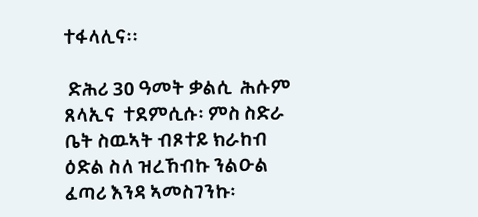ተፋላሊና፡፡

 ድሕሪ 30 ዓመት ቃልሲ  ሕሱም ጸላኢና  ተደምሲሱ፡ ምስ ስድራ ቤት ስዉኣት ብጾተይ ክራከብ ዕድል ስለ ዝረኸብኩ ንልዑል ፈጣሪ እንዳ ኣመስገንኩ፡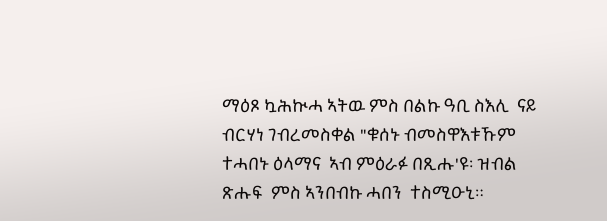ማዕጾ ኳሕኲሓ ኣትዉ ምስ በልኩ ዓቢ ስእሊ  ናይ ብርሃነ ገብረመስቀል "ቁሰኑ ብመስዋእቱኹም ተሓበኑ ዕላማና  ኣብ ምዕራፉ በጺሑ'ዩ፡ ዝብል  ጽሑፍ  ምስ ኣንበብኩ ሓበን  ተስሚዑኒ።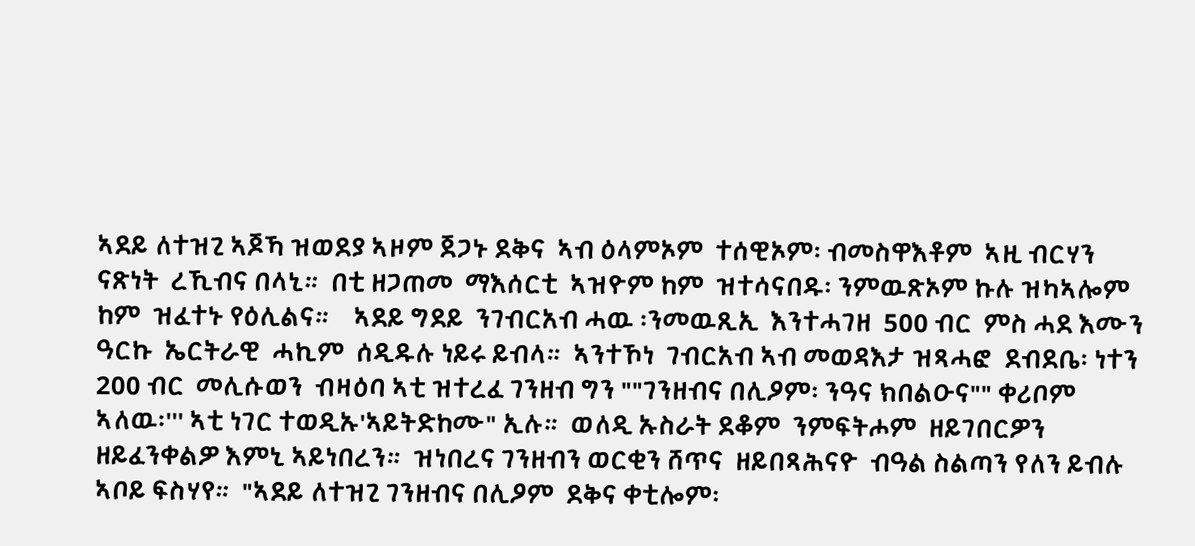ኣደይ ለተዝጊ ኣጆኻ ዝወደያ ኣዞም ጀጋኑ ደቅና  ኣብ ዕላምኦም  ተሰዊኦም፡ ብመስዋእቶም  ኣዚ ብርሃን  ናጽነት  ረኺብና በላኒ።  በቲ ዘጋጠመ  ማእሰርቲ  ኣዝዮም ከም  ዝተሳናበዱ፡ ንምዉጽኦም ኩሉ ዝካኣሎም ከም  ዝፈተኑ የዕሊልና።    ኣደይ ግደይ  ንገብርአብ ሓዉ ፡ንመዉጺኢ  እንተሓገዘ  500 ብር  ምስ ሓደ እሙን ዓርኩ  ኤርትራዊ  ሓኪም  ሰዲዱሉ ነይሩ ይብላ።  ኣንተኾነ  ገብርአብ ኣብ መወዳእታ ዝጻሓፎ  ደብደቤ፡ ነተን 200 ብር  መሊሱወን  ብዛዕባ ኣቲ ዝተረፈ ገንዘብ ግን ""ገንዘብና በሊዖም፡ ንዓና ክበልዑና"" ቀሪቦም ኣለዉ፡''' ኣቲ ነገር ተወዲኡ'ኣይትድከሙ" ኢሉ።  ወለዲ ኡስራት ደቆም  ንምፍትሖም  ዘይገበርዎን ዘይፈንቀልዎ እምኒ ኣይነበረን።  ዝነበረና ገንዘብን ወርቂን ሸጥና  ዘይበጻሕናዮ  ብዓል ስልጣን የለን ይብሉ ኣቦይ ፍስሃየ።  "ኣደይ ለተዝጊ ገንዘብና በሊዖም  ደቅና ቀቲሎም፡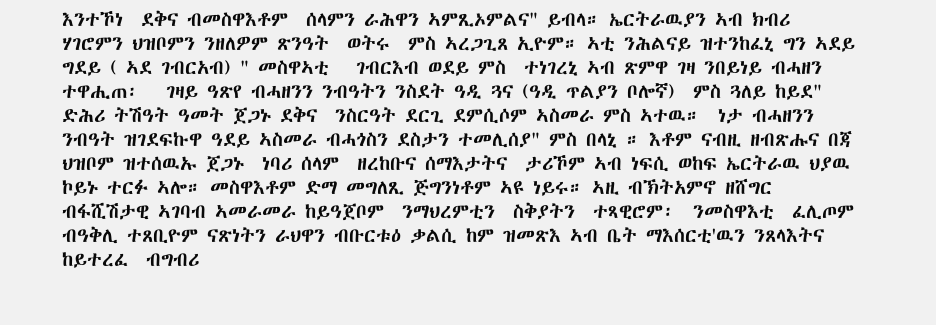እንተኾነ  ደቅና ብመስዋእቶም  ሰላምን ራሕዋን ኣምጺኦምልና" ይብላ። ኤርትራዉያን ኣብ ክብሪ ሃገሮምን ህዝቦምን ንዘለዎም ጽንዓት  ወትሩ  ምስ ኣረጋጊጸ ኢዮም። ኣቲ ንሕልናይ ዝተንከፈኒ ግን ኣደይ ግደይ ( ኣደ ገብርአብ) " መስዋኣቲ   ገብርእብ ወደይ ምስ  ተነገረኒ ኣብ ጽምዋ ገዛ ንበይነይ ብሓዘን ተዋሒጠ፡   ገዛይ ዓጽየ ብሓዘንን ንብዓትን ንስደት ዓዲ ጓና (ዓዲ ጥልያን ቦሎኛ)  ምስ ጓለይ ከይደ" ድሕሪ ትሽዓት ዓመት ጀጋኑ ደቅና  ንስርዓት ደርጊ ደምሲሶም ኣስመራ ምስ ኣተዉ።  ነታ ብሓዘንን  ንብዓት ዝገደፍኩዋ ዓደይ ኣስመራ ብሓጎስን ደስታን ተመሊሰያ" ምስ በላኒ ። እቶም ናብዚ ዘብጽሑና በጃ ህዝቦም ዝተሰዉኡ ጀጋኑ  ነባሪ ሰላም  ዘረከቡና ሰማእታትና  ታሪኾም ኣብ ነፍሲ ወከፍ ኤርትራዉ ህያዉ ኮይኑ ተርፉ ኣሎ። መስዋእቶም ድማ መግለጺ ጅግንነቶም ኣዩ ነይሩ። ኣዚ ብኽትአምኖ ዘሸግር ብፋሺሽታዊ ኣገባብ ኣመራመራ ከይዓጀቦም  ንማህረምቲን  ስቅያትን  ተጻዊሮም፡  ንመስዋእቲ  ፈሊጦም ብዓቅሊ ተጸቢዮም ናጽነትን ራህዋን ብቡርቱዕ ቃልሲ ከም ዝመጽእ ኣብ ቤት ማእሰርቲ'ዉን ንጸላእትና  ከይተረፈ  ብግብሪ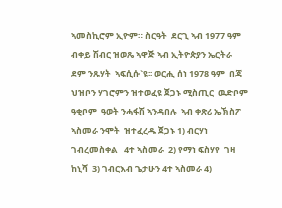ኣመስኪሮም ኢዮም። ስርዓት  ደርጊ ኣብ 1977 ዓም ብቀይ ሽብር ዝወጼ ኣዋጅ ኣብ ኢትዮጵያን ኤርትራ ደም ንጹሃት  ኣፍሲሱ`ዩ፡፡ ወርሒ ሰነ 1978 ዓም  በጃ ህዝቦን ሃገሮምን ዝተወፈዩ ጀጋኑ ሚስጢር  ዉድቦም  ዓቂቦም  ዓወት ንሓፋሽ ኣንዳበሉ  ኣብ ቀጽሪ ኤኽስፖ  ኣስመራ ንሞት  ዝተፈረዱ ጀጋኑ 1) ብርሃነ ገብረመስቀል   4ተ ኣስመራ  2) የማነ ፍስሃየ  ገዛ ከኒሻ  3) ገብርእብ ጌታሁን 4ተ ኣስመራ 4)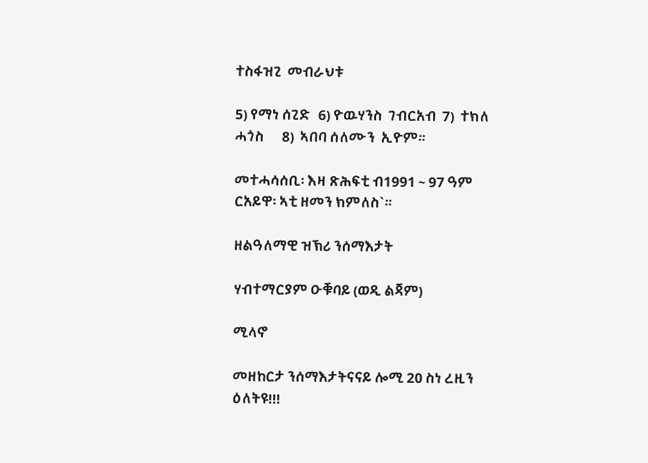ተስፋዝጊ  መብራህቱ

5) የማነ ሰጊድ   6) ዮዉሃንስ  ገብርአብ  7)  ተክለ ሓጎስ      8)  ኣበባ ሰለሙን  ኢዮም።

መተሓሳሰቢ፡ እዛ ጽሕፍቲ ብ1991 ~ 97 ዓም ርአይዋ፡ ኣቲ ዘመን ክምለስ`።

ዘልዓለማዊ ዝኽሪ ንሰማእታት

ሃብተማርያም ዑቑባይ (ወዲ ልጃም)

ሚላኖ

መዘከርታ ንሰማእታትናናይ ሎሚ 20 ስነ ረዚን ዕለትዩ!!!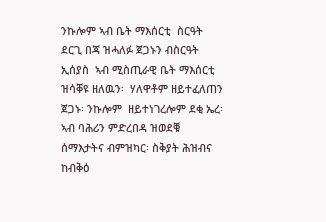ንኩሎም ኣብ ቤት ማእሰርቲ  ስርዓት ደርጊ በጃ ዝሓለፉ ጀጋኑን ብስርዓት ኢሰያስ  ኣብ ሚስጢራዊ ቤት ማእሰርቲ  ዝሳቐዩ ዘለዉን፡  ሃለዋቶም ዘይተፈለጠን ጀጋኑ፡ ንኩሎም  ዘይተነገረሎም ደቂ ኤረ፡  ኣብ ባሕሪን ምድረበዳ ዝወደቑ  ሰማእታትና ብምዝካር፡ ስቅያት ሕዝብና ከብቅዕ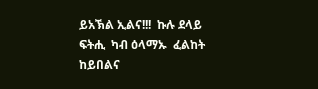ይአኽል ኢልና!!!  ኩሉ ደላይ ፍትሒ  ካብ ዕላማኡ  ፈልከት ከይበልና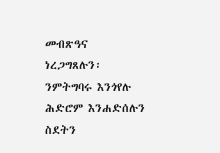መብጽዓና ነረጋግጸሉን፡ ንምትግባሩ እንጎየሉ  ሕድሮም እንሐድሰሉን ስደትን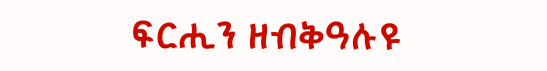ፍርሒን ዘብቅዓሉዩ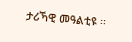ታሪኻዊ መዓልቲዩ ፡፡